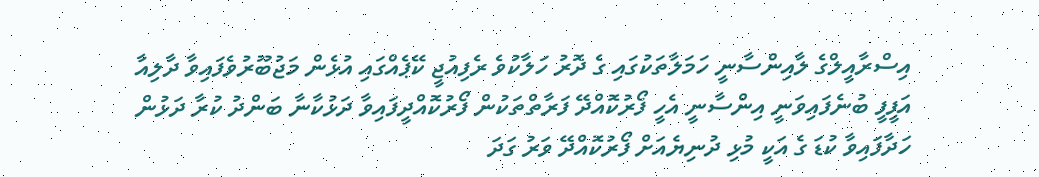އިސްރާއީލްގެ ލާއިންސާނީ ހަމަލާތަކުގައި ގެ ދޮރު ހަލާކުވެ ރެފިއުޖީ ކޭޕެއްގައި އުޅެން މަޖުބޫރުވެފައިވާ ދާލިއާ އަފީފީ ބުނެފައިވަނީ އިންސާނީ އެހީ ފޯރުކޮއްދޭ ފަރާތްތަކުން ފޯރުކޮއްދީފައިވާ ދަޅުކާނާ ބަންދު ކުރާ ދަޅުން ހަދާފައިވާ ކުޑަ ގެ އަކީ މުޅި ދުނިޔެއަށް ފޯރުކޮއްދޭ ވަރު ގަދަ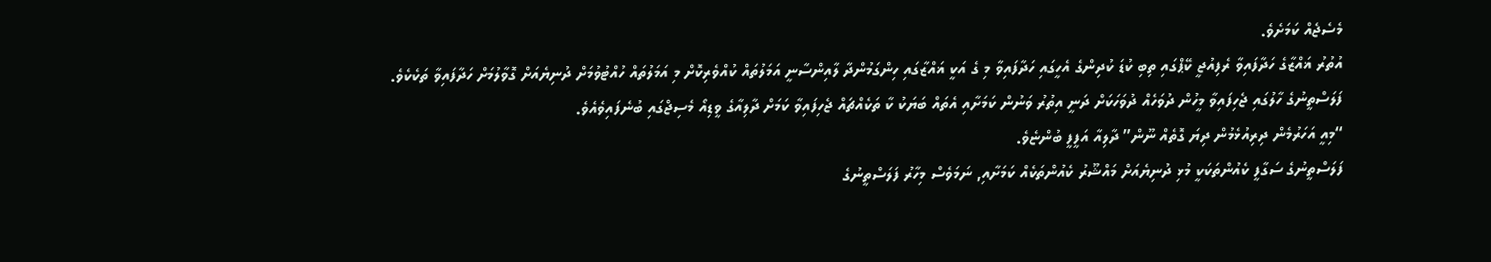މެސެޖެއް ކަމަށެވެ.
އުތުރު ޣައްޒާގެ ހަދާފައިވާ ރެފިއުޖީ ކޭޕްގައި ތިބި ކުޑަ ކުދިންގެ އެހީގައި ހަދާފައިވާ މި ގެ އަކީ ޣައްޒާގައި ހިންގަމުންދާ ލާއިންސާނީ އަމަލުތައް ކުއްވެރިކޮށް މި އަމަލުތައް ހުއްޓުވުމަށް ދުނިޔެއަށް ގޮވާލުމަށް ހަދާފައިވާ ތަކެކެވެ.
ފަލަސްތީނުގެ ހާލުގައި ޖެހިފައިވާ މީހުން ދުވަހެއް ދުވަހަކަށް ދަނީ އިތުރު ވަނުން ކަމަށާއި އެތައް ބަޔަކު ކާ ތަކެއްޗައް ޖެހިފައިވާ ކަމަށް ދާލިއާގެ ވީޑިއޯ މެސިޖްގައި ބުނެފައިވެއެވެ.
“މިއީ އަހަރުމެން ދިރިއުޅެމުން ދިޔަ ގޮތެއް ނޫން” ދާލިއާ އަފީފީ ބުންޏެވެ.
ފަލަސްތީނުގެ ސަގާފީ ކެއުންތަކަކީ މުޅި ދުނިޔެއަށް މައްޝޫރު ކެއުންތަކެއް ކަމަށާއި, ނަމަވެސް މިހާރު ފަލަސްތީނުގެ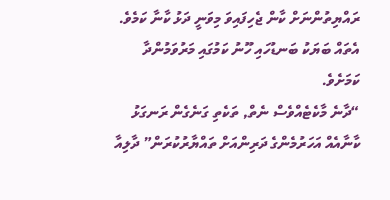ރައްޔިތުންނަށް ކާން ޖެހިފައިވަ މިވަނީ ދަޅު ކާނާ ކަމެވެ. އެތައް ބަޔަކު ބަނޑުހައި ހޫނު ކަމުގައި މަރުވަމުންދާ ކަމަށެވެ.
“ދާނެ މާކެޓެއްވެސް ނެތް, ތަކެތި ގަނެގެން ރަނގަޅު ކާނާއެއް އަހަރުމެންގެ ދަރިންއަށް ތައްޔާރުކުރަން” ދާލިއާ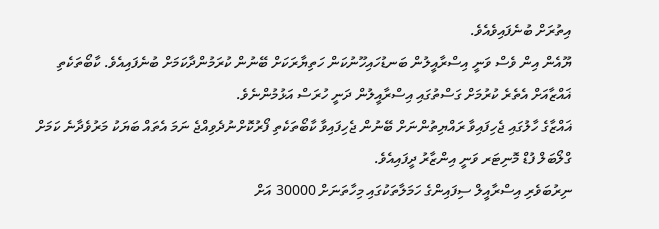އިތުރަށް ބުނެފައިވެއެވެ.
ޔޫއެން އިން ވެސް ވަނީ އިސްރާއީލުން ބަނޑުހައިހޫނުކަން ހަތިޔާރަކަށް ބޭނުން ކުރަމުންދާކަމަށް ބުނެފައިއެވެ. ކާބޯތަކެތި ޣައްޒާއަށް އެތެރެ ކުރުމަށް ގަސްތުގައި އިސްރާއީލުން ދަނީ ހުރަސް އަޅުމުންނެވެ.
ޣައްޒާގެ ހާލުގައި ޖެހިފައިވާ ރައްޔިތުންނަށް ބޭނުން ޖެހިފައިވާ ކާބޯތަކެތި ފޯރުކޮށްނުދެވިއްޖެ ނަމަ އެތައް ބަޔަކު މަރުވެދާނެ ކަމަށް ގްލޯބަލް ފުޑް މޮނިޓަރ ވަނީ އިންޒާރު ދީފައިއެވެ.
ނިރުބަވެރި އިސްރާއީލް ސިފައިންގެ ހަމަލާތަކުގައި މިހާތަނަށް 30000 އަށް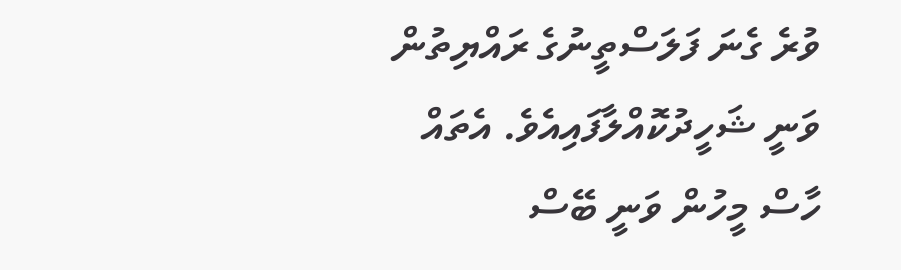ވުރެ ގެނަ ފަލަސްތީނުގެ ރައްޔިތުން ވަނީ ޝަހީދުކޮއްލާފައިއެވެ. އެތައް ހާސް މީހުން ވަނީ ބޭސް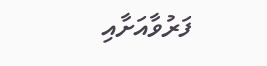ފަރުވާއަށާއި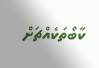ކާބޯތަކެއްޗަށް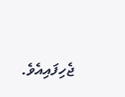ޖެހިފައިއެވެ.